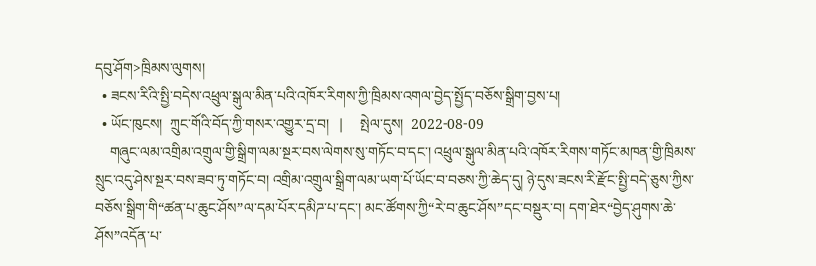དབུ་ཤོག>ཁྲིམས་ལུགས།
  • ཟངས་རིའི་སྤྱི་བདེས་འཕྲུལ་སྒུལ་མིན་པའི་འཁོར་རིགས་ཀྱི་ཁྲིམས་འགལ་བྱེད་སྤྱོད་བཅོས་སྒྲིག་བྱས་པ།
  • ཡོང་ཁུངས།  ཀྲུང་གོའི་བོད་ཀྱི་གསར་འགྱུར་དྲ་བ།   |     སྤེལ་དུས།  2022-08-09
    གཞུང་ལམ་འགྲིམ་འགྲུལ་གྱི་སྒྲིག་ལམ་སྔར་བས་ལེགས་སུ་གཏོང་བ་དང་། འཕྲུལ་སྒུལ་མིན་པའི་འཁོར་རིགས་གཏོང་མཁན་གྱི་ཁྲིམས་སྲུང་འདུ་ཤེས་སྔར་བས་ཟབ་ཏུ་གཏོང་བ། འགྲིམ་འགྲུལ་སྒྲིག་ལམ་ཡག་པོ་ཡོང་བ་བཅས་ཀྱི་ཆེད་དུ། ཉེ་དུས་ཟངས་རི་རྫོང་སྤྱི་བདེ་ཅུས་ཀྱིས་བཅོས་སྒྲིག་གི“ཚན་པ་ཆུང་ཤོས”ལ་དམ་པོར་དམིཌ་པ་དང་། མང་ཚོགས་ཀྱི“རེ་བ་ཆུང་ཤོས”དང་བསྡུར་བ། དག་ཐེར“བྱེད་ཤུགས་ཆེ་ཤོས”འདོན་པ་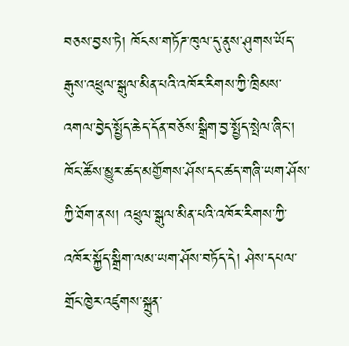བཅས་བྱས་ཏེ། ཁོངས་གཏོཌ་ཁུལ་དུ་ནུས་ཤུགས་ཡོད་རྒུས་འཕྲུལ་སྒུལ་མིན་པའི་འཁོར་རིགས་ཀྱི་ཁྲིམས་འགལ་བྱེད་སྤྱོད་ཆེད་དོན་བཅོས་སྒྲིག་བྱ་སྤྱོད་སྤེལ་ཞིང་། ཁོང་ཚོས་མྱུར་ཚད་མགྱོགས་ཤོས་དང་ཚད་གཞི་ཡག་ཤོས་ཀྱི་ཐོག་ནས། འཕྲུལ་སྒུལ་མིན་པའི་འཁོར་རིགས་ཀྱི་འཁོར་སྐྱོད་སྒྲིག་ལམ་ཡག་ཤོས་བཏོད་དེ། ཤེས་དཔལ་གྲོང་ཁྱེར་འཛུགས་སྐྲུན་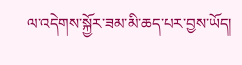ལ་འདེགས་སྐྱོར་ཟམ་མི་ཆད་པར་བྱས་ཡོད།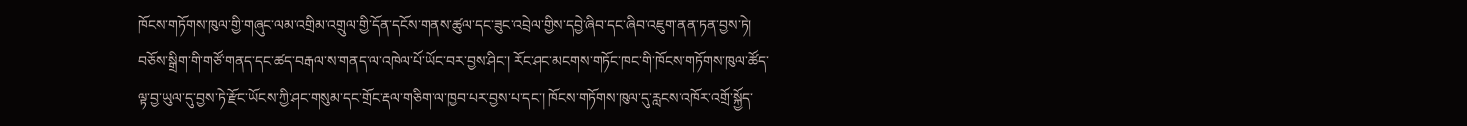ཁོངས་གཏོགས་ཁུལ་གྱི་གཞུང་ལམ་འགྲིམ་འགྲུལ་གྱི་དོན་དངོས་གནས་ཚུལ་དང་ཟུང་འབྲེལ་གྱིས་དབྱེ་ཞིབ་དང་ཞིབ་འཇུག་ནན་ཏན་བྱས་ཏེ། བཅོས་སྒྲིག་གི་གཙོ་གནད་དང་ཚད་བརྒལ་ས་གནད་ལ་འཁེལ་པོ་ཡོང་བར་བྱས་ཤིང་། རོང་ཤང་མངགས་གཏོང་ཁང་གི་ཁོངས་གཏོགས་ཁུལ་ཚོད་ལྟ་བྱ་ཡུལ་དུ་བྱས་ཏེ་རྫོང་ཡོངས་ཀྱི་ཤང་གསུམ་དང་གྲོང་རྡལ་གཅིག་ལ་ཁྱབ་པར་བྱས་པ་དང་། ཁོངས་གཏོགས་ཁུལ་དུ་རླངས་འཁོར་འགྲོ་སྐྱོད་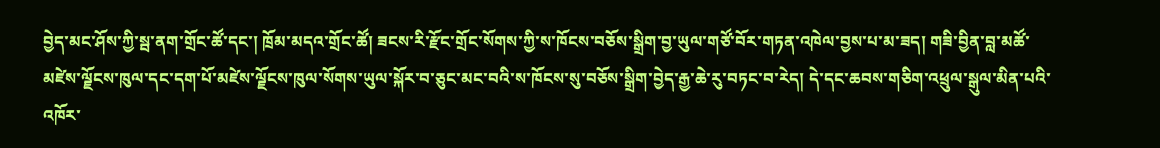བྱེད་མང་ཤོས་ཀྱི་སྦ་ནག་གྲོང་ཚོ་དང་། ཁྲོམ་མདའ་གྲོང་ཚོ། ཟངས་རི་རྫོང་གྲོང་སོགས་ཀྱི་ས་ཁོངས་བཅོས་སྒྲིག་བྱ་ཡུལ་གཙོ་བོར་གཏན་འཁེལ་བྱས་པ་མ་ཟད། གཟི་བྱིན་བླ་མཚོ་མཛེས་ལྗོངས་ཁུལ་དང་དག་པོ་མཛེས་ལྗོངས་ཁུལ་སོགས་ཡུལ་སྐོར་བ་ཅུང་མང་བའི་ས་ཁོངས་སུ་བཅོས་སྒྲིག་བྱེད་རྒྱ་ཆེ་རུ་བཏང་བ་རེད། དེ་དང་ཆབས་གཅིག་འཕྲུལ་སྒུལ་མིན་པའི་འཁོར་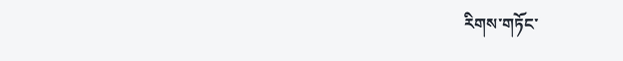རིགས་གཏོང་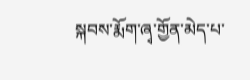སྐབས་རྨོག་ཞྭ་གྱོན་མེད་པ་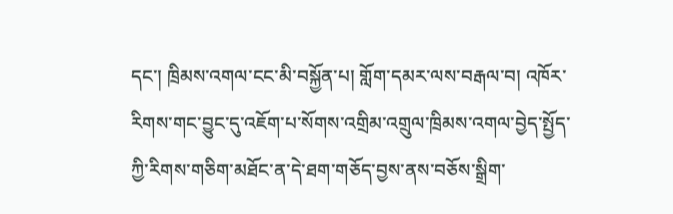དང་། ཁྲིམས་འགལ་ངང་མི་བསྐྱོན་པ། གློག་དམར་ལས་བརྒལ་བ། འཁོར་རིགས་གང་བྱུང་དུ་འཇོག་པ་སོགས་འགྲིམ་འགྲུལ་ཁྲིམས་འགལ་བྱེད་སྤྱོད་ཀྱི་རིགས་གཅིག་མཐོང་ན་དེ་ཐག་གཅོད་བྱས་ནས་བཅོས་སྒྲིག་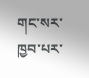གང་སར་ཁྱབ་པར་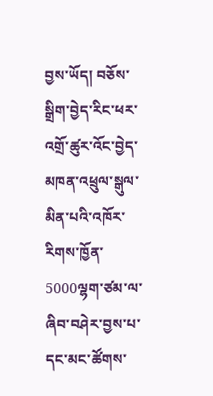བྱས་ཡོད། བཅོས་སྒྲིག་བྱེད་རིང་ཕར་འགྲོ་ཚུར་འོང་བྱེད་མཁན་འཕྲུལ་སྒུལ་མིན་པའི་འཁོར་རིགས་ཁྱོན་5000ལྷག་ཙམ་ལ་ཞིབ་བཤེར་བྱས་པ་དང་མང་ཚོགས་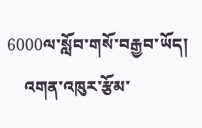6000ལ་སློབ་གསོ་བརྒྱབ་ཡོད།
    འགན་འཁུར་རྩོམ་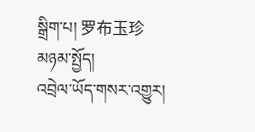སྒྲིག་པ། 罗布玉珍
མཉམ་སྤྱོད།
འབྲེལ་ཡོད་གསར་འགྱུར།